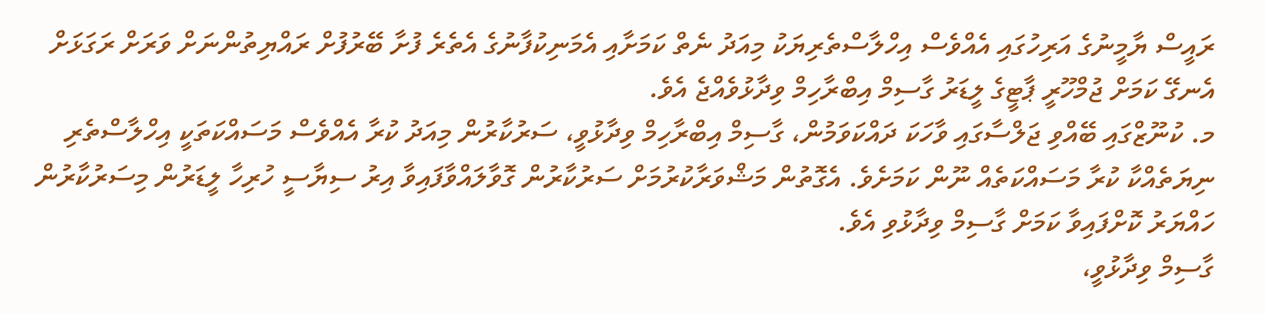ރައީސް ޔާމީނުގެ އަރިހުގައި އެއްވެސް އިހްލާސްތެރިޔަކު މިއަދު ނެތް ކަމަށާއި އެމަނިކުފާނުގެ އެތެރެ ފުށާ ބޭރުފުށް ރައްޔިތުންނަށް ވަރަށް ރަގަޅަށް އެނގޭ ކަމަށް ޖުމްހޫރީ ޕާޓީގެ ލީޑަރު ގާސިމް އިބްރާހިމް ވިދާޅުވެއްޖެ އެވެ.
މ. ކުނޫޒްގައި ބޭއްވި ޖަލްސާގައި ވާހަކަ ދައްކަވަމުން، ގާސިމް އިބްރާހިމް ވިދާޅުވީ، ސަރުކާރުން މިއަދު ކުރާ އެއްވެސް މަސައްކަތަކީ އިހްލާސްތެރި ނިޔަތެއްކާ ކުރާ މަސައްކަތެއް ނޫން ކަމަށެވެ. އެގޮތުން މަޝްވަރާކުރުމަށް ސަރުކާރުން ގޮވާލައްވާފައިވާ އިރު ސިޔާސީ ހުރިހާ ލީޑަރުން މިސަރުކާރުން ހައްޔަރު ކޮށްފައިވާ ކަމަށް ގާސިމް ވިދާޅުވި އެވެ.
ގާސިމް ވިދާޅުވީ،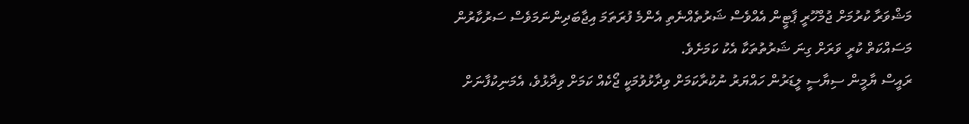މަޝްވަރާ ކުރުމަށް ޖުމްހޫރީ ޕާޓީން އެއްވެސް ޝަރުތެއްނެތި އެންމެ ފުރަތަމަ އިޖާބަދިންނަމަވެސް ސަރުކާރުން މަސައްކަތް ކުރީ ވަރަށް ގިނަ ޝަރުތުތަކާ އެކު ކަމަށެވެ.
ރައީސް ޔާމީން ސިޔާސީ ލީޑަރުން ހައްޔަރު ނުކުރާކަމަށް ވިދާޅުވުމަކީ ޖޯކެއް ކަމަށް ވިދާޅުވެ، އެމަނިކުފާނަށް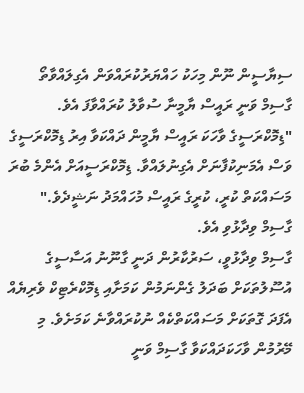ސިޔާސީން ނޫން މިހަކު ހައްޔަރުކުރައްވަން އެގިލައްވާތޯ ގާސިމް ވަނީ ރައީސް ޔާމީނާ ސުވާލު ކުރައްވާފަ އެވެ.
"ޑިމޮކްރަސީގެ ވާހަކަ ރައީސް ޔާމީން ދައްކަވާ އިރު ޑިމޮކްރަސީގެ ވަސް އެމަނިކުފާނަށް އެގިނުލައްވާ. ޑިމޮކްރަސީއަށް އެންމެ ބުރަ މަސައްކަތް ކުރީ، ކުރީގެ ރައީސް މުހައްމަދު ނަޝީދެވެ." ގާސިމް ވިދާޅުވި އެވެ.
ގާސިމް ވިދާޅުވީ، ސަރުކާރުން ދަނީ ގާނޫނު އަސާސީގެ އުސޫލުތަކަށް ބަދަލު ގެންނަމުން ކަމަށާއި ޑިމޮކްރެޓިކް ވެރިޔެއް އެފަދަ ގޮތަކަށް މަސައްކަތްކެއް ނުކުރައްވާނެ ކަމަށެވެ. މި މޭރުމުން ވާހަކަދައްކަވާ ގާސިމް ވަނީ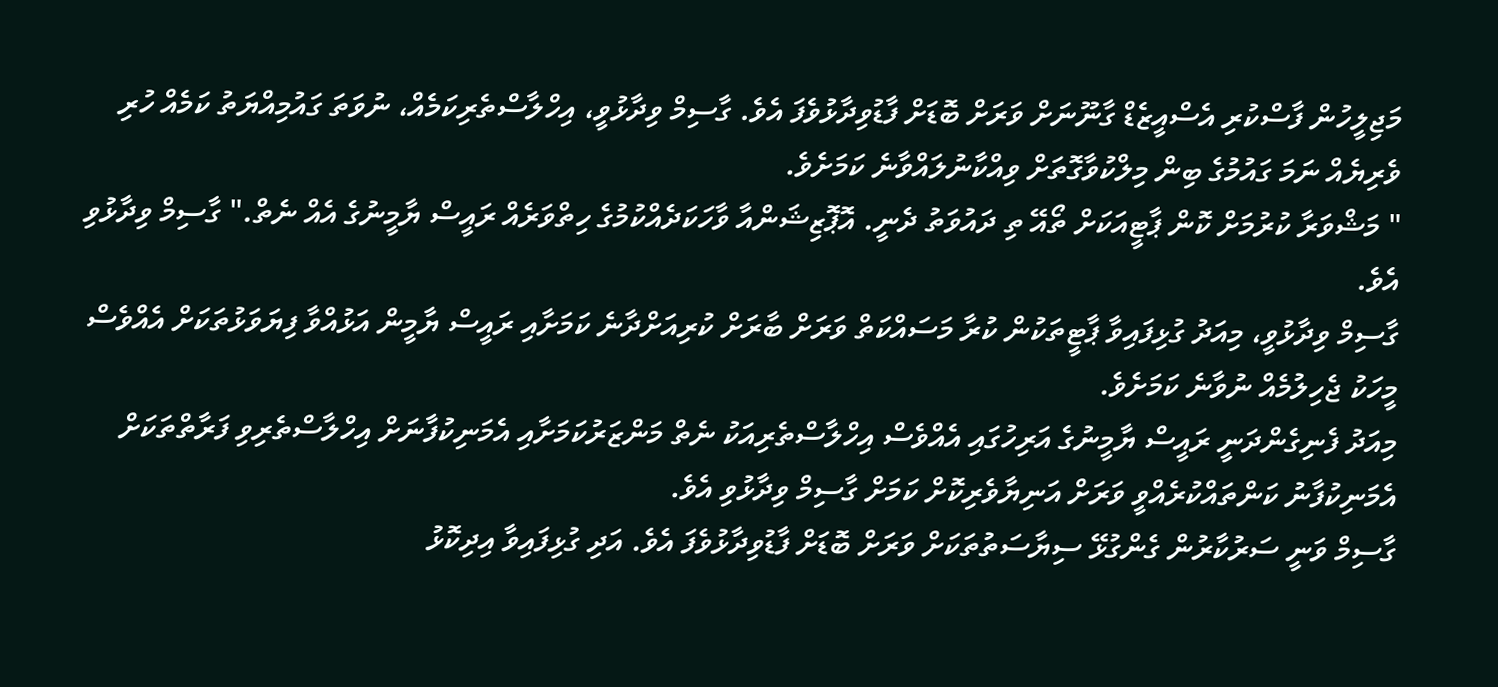މަޖިލީހުން ފާސްކުރި އެސްއީޒެޑް ގާނޫނަށް ވަރަށް ބޮޑަށް ފާޑުވިދާޅުވެފަ އެވެ. ގާސިމް ވިދާޅުވީ، އިހްލާސްތެރިކަމެއް، ނުވަތަ ގައުމިއްޔަތު ކަމެއް ހުރި ވެރިޔެއް ނަމަ ގައުމުގެ ބިން މިލްކުވާގޮތަށް ވިއްކާނުލައްވާނެ ކަމަށެވެ.
" މަޝްވަރާ ކުރުމަށް ކޮން ޕާޓީއަކަށް ތޯއޭ ތި ދައުވަތު ދެނީ. އޮޕޮޒިޝަންއާ ވާހަކަދެއްކުމުގެ ހިތްވަރެއް ރައީސް ޔާމީނުގެ އެއް ނެތް." ގާސިމް ވިދާޅުވި އެވެ.
ގާސިމް ވިދާޅުވީ، މިއަދު ގުޅިފައިވާ ޕާޓީތަކުން ކުރާ މަސައްކަތް ވަރަށް ބާރަށް ކުރިއަށްދާނެ ކަމަށާއި ރައީސް ޔާމީން އަޅުއްވާ ފިޔަވަޅުތަކަށް އެއްވެސް މީހަކު ޖެހިލުމެއް ނުވާނެ ކަމަށެވެ.
މިއަދު ފެނިގެންދަނީ ރައީސް ޔާމީނުގެ އަރިހުގައި އެއްވެސް އިހްލާސްތެރިއަކު ނެތް މަންޒަރުކަމަށާއި އެމަނިކުފާނަށް އިހްލާސްތެރިވި ފަރާތްތަކަށް އެމަނިކުފާނު ކަންތައްކުރެއްވީ ވަރަށް އަނިޔާވެރިކޮށް ކަމަށް ގާސިމް ވިދާޅުވި އެވެ.
ގާސިމް ވަނީ ސަރުކާރުން ގެންގުޅޭ ސިޔާސަތުތަކަށް ވަރަށް ބޮޑަށް ފާޑުވިދާޅުވެފަ އެވެ. އަދި ގުޅިފައިވާ އިދިކޮޅު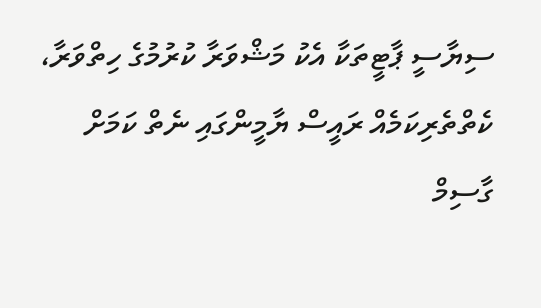ސިޔާސީ ޕާޓީތަކާ އެކު މަޝްވަރާ ކުރުމުގެ ހިތްވަރާ، ކެތްތެރިކަމެއް ރައީސް ޔާމީންގައި ނެތް ކަމަށް ގާސިމް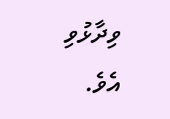ވިދާޅުވި އެވެ.